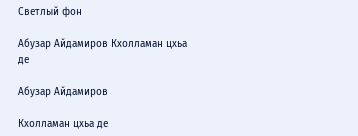Светлый фон

Абузар Айдамиров Кхолламан цхьа де

Абузар Айдамиров

Кхолламан цхьа де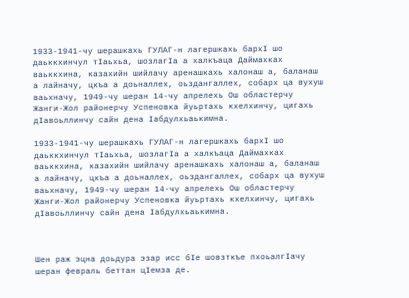1933-1941-чу шерашкахь ГУЛАГ-н лагершкахь бархІ шо даьккхинчул тIаьхьа, шозлагIа а халкъаца Даймахках ваьккхина, казахийн шийлачу аренашкахь халонаш а, баланаш а лайначу, цкъа а доьналлех, оьздангаллех, собарх ца вухуш ваьхначу, 1949-чу шеран 14-чу апрелехь Ош областерчу Жанги-Жол районерчу Успеновка йуьртахь кхелхинчу, цигахь дIавоьллинчу сайн дена Iабдулхьаькимна.

1933-1941-чу шерашкахь ГУЛАГ-н лагершкахь бархІ шо даьккхинчул тIаьхьа, шозлагIа а халкъаца Даймахках ваьккхина, казахийн шийлачу аренашкахь халонаш а, баланаш а лайначу, цкъа а доьналлех, оьздангаллех, собарх ца вухуш ваьхначу, 1949-чу шеран 14-чу апрелехь Ош областерчу Жанги-Жол районерчу Успеновка йуьртахь кхелхинчу, цигахь дIавоьллинчу сайн дена Iабдулхьаькимна.



Шен раж эцна доьдура эзар исс бІе шовзткъе пхоьалгIачу шеран февраль беттан цІемза де.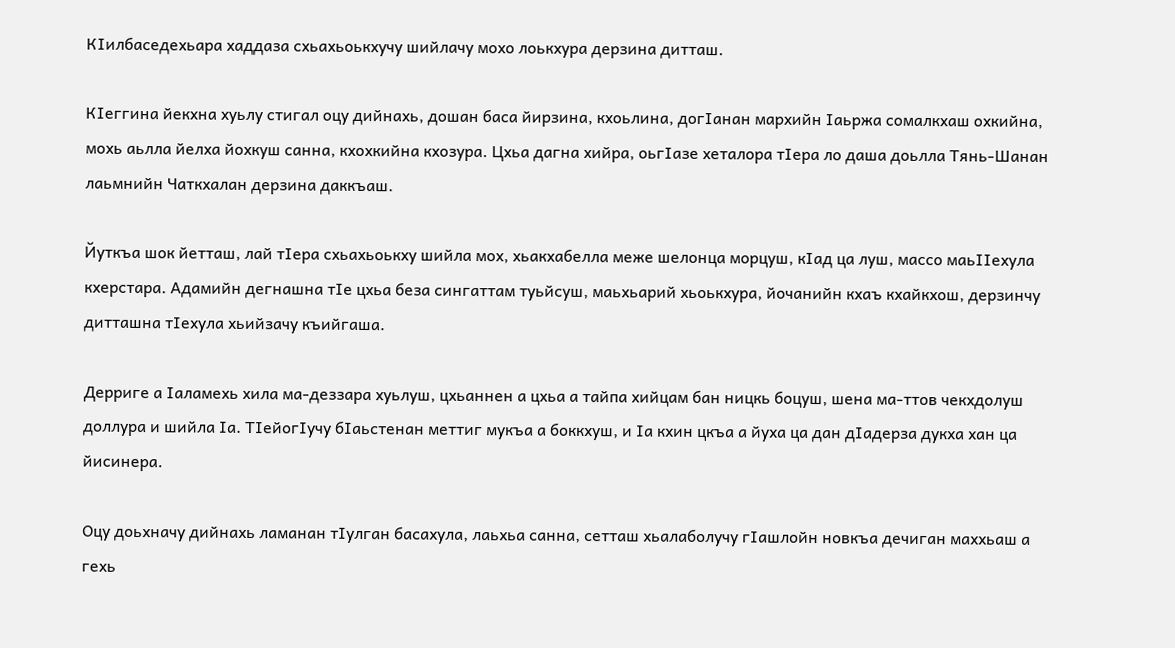КIилбаседехьара хаддаза схьахьоькхучу шийлачу мохо лоькхура дерзина дитташ.

КIеггина йекхна хуьлу стигал оцу дийнахь, дошан баса йирзина, кхоьлина, догІанан мархийн Іаьржа сомалкхаш охкийна, мохь аьлла йелха йохкуш санна, кхохкийна кхозура. Цхьа дагна хийра, оьгIазе хеталора тІера ло даша доьлла Тянь-Шанан лаьмнийн Чаткхалан дерзина даккъаш.

Йуткъа шок йетташ, лай тIера схьахьоькху шийла мох, хьакхабелла меже шелонца морцуш, кIад ца луш, массо маьIIехула кхерстара. Адамийн дегнашна тІе цхьа беза сингаттам туьйсуш, маьхьарий хьоькхура, йочанийн кхаъ кхайкхош, дерзинчу дитташна тIехула хьийзачу къийгаша.

Дерриге а Iаламехь хила ма-деззара хуьлуш, цхьаннен а цхьа а тайпа хийцам бан ницкь боцуш, шена ма-ттов чекхдолуш доллура и шийла Iа. ТІейогIучу бІаьстенан меттиг мукъа а боккхуш, и Iа кхин цкъа а йуха ца дан дІадерза дукха хан ца йисинера.

Оцу доьхначу дийнахь ламанан тІулган басахула, лаьхьа санна, сетташ хьалаболучу гІашлойн новкъа дечиган маххьаш а гехь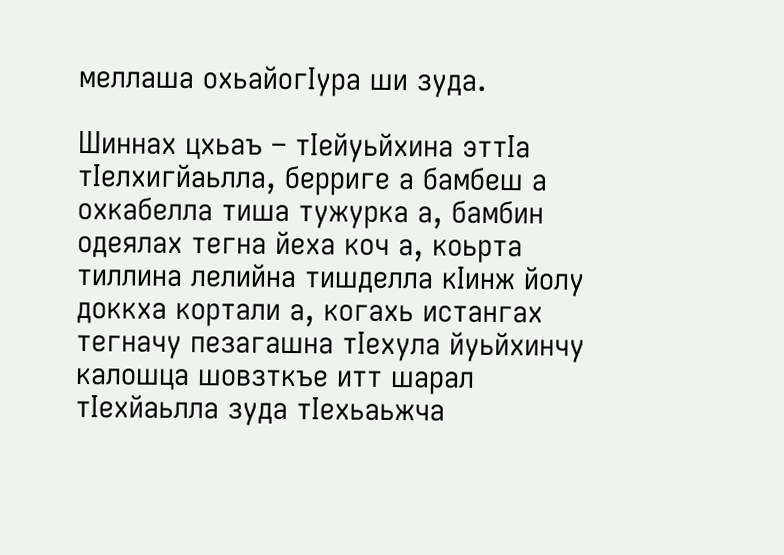меллаша охьайогIура ши зуда.

Шиннах цхьаъ – тІейуьйхина эттIа тIелхигйаьлла, берриге а бамбеш а охкабелла тиша тужурка а, бамбин одеялах тегна йеха коч а, коьрта тиллина лелийна тишделла кІинж йолу доккха кортали а, когахь истангах тегначу пезагашна тIехула йуьйхинчу калошца шовзткъе итт шарал тIехйаьлла зуда тІехьаьжча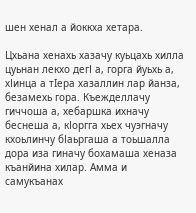шен хенал а йоккха хетара.

Цхьана хенахь хазачу куьцахь хилла цуьнан лекхо дегІ а, горга йуьхь а, хІинца а тIера хазаллин лар йанза, безамехь гора. Къежделлачу гиччоша а, хебаршка ихначу беснеша а, кІоргга хьех чуэгначу кхоьлинчу бІаьргаша а тоьшалла дора иза гиначу бохамаша хеназа къанйина хилар. Амма и самукъанах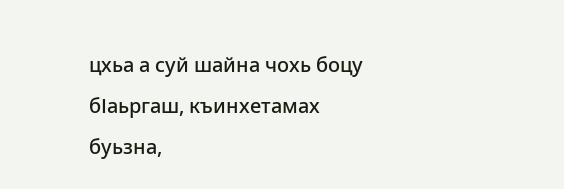цхьа а суй шайна чохь боцу бІаьргаш, къинхетамах буьзна,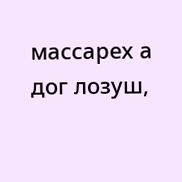массарех а дог лозуш,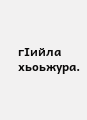гІийла хьоьжура.